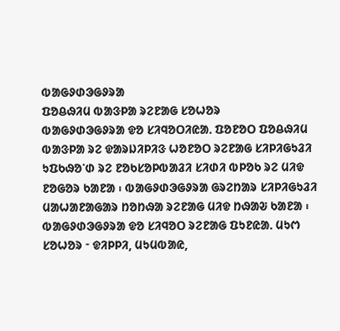ᱵᱟᱜᱽᱰᱳᱜᱽᱨᱟ
ᱯᱚᱪᱷᱤᱢ ᱵᱟᱝᱞᱟ ᱨᱮᱱᱟᱜ ᱥᱚᱦᱚᱨ
ᱵᱟᱜᱽᱰᱳᱜᱽᱨᱟ ᱫᱚ ᱥᱤᱧᱚᱛᱤᱭᱟᱹ ᱯᱚᱱᱚᱛ ᱯᱚᱪᱷᱤᱢ ᱵᱟᱝᱞᱟ ᱨᱮ ᱫᱟᱨᱡᱤᱞᱤᱝ ᱦᱚᱱᱚᱛ ᱨᱮᱱᱟᱜ ᱥᱤᱞᱤᱜᱩᱲᱤ ᱩᱯᱠᱷᱚᱸᱰ ᱨᱮ ᱱᱚᱠᱥᱚᱞᱵᱟᱲᱤ ᱥᱤᱰᱤ ᱵᱞᱚᱠ ᱨᱮ ᱢᱤᱫ ᱱᱚᱜᱚᱨ ᱠᱟᱱᱟ ᱾ ᱵᱟᱜᱽᱰᱳᱜᱽᱨᱟ ᱜᱨᱮᱴᱟᱨ ᱥᱤᱞᱤᱜᱩᱲᱤ ᱢᱟᱦᱟᱱᱟᱜᱟᱨ ᱴᱚᱴᱷᱟ ᱨᱮᱱᱟᱜ ᱢᱤᱫ ᱴᱷᱟᱶ ᱠᱟᱱᱟ ᱾ ᱵᱟᱜᱽᱰᱳᱜᱽᱨᱟ ᱫᱚ ᱥᱤᱧᱚᱛ ᱨᱮᱱᱟᱜ ᱯᱩᱱᱭᱟᱹ ᱢᱩᱬ ᱥᱚᱦᱚᱨ ᱼ ᱫᱤᱞᱞᱤ, ᱢᱩᱢᱵᱟᱭ,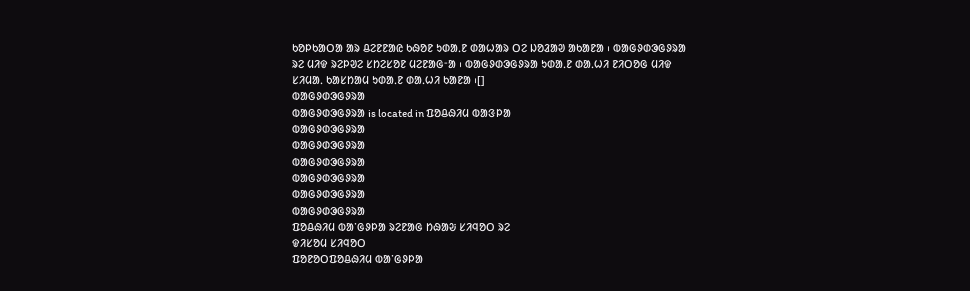ᱠᱚᱞᱠᱟᱛᱟ ᱟᱨ ᱪᱮᱱᱱᱟᱭ ᱠᱷᱚᱱ ᱩᱰᱟᱹᱱ ᱰᱟᱦᱟᱨ ᱛᱮ ᱡᱚᱲᱟᱣ ᱟᱠᱟᱱᱟ ᱾ ᱵᱟᱜᱽᱰᱳᱜᱽᱨᱟ ᱨᱮ ᱢᱤᱫ ᱨᱮᱞᱣᱮ ᱥᱴᱮᱥᱚᱱ ᱢᱮᱱᱟᱜᱼᱟ ᱾ ᱵᱟᱜᱽᱰᱳᱜᱽᱨᱟ ᱩᱰᱟᱹᱱ ᱰᱟᱹᱦᱤ ᱱᱤᱛᱚᱜ ᱢᱤᱫ ᱥᱤᱢᱟᱹ ᱠᱟᱥᱴᱟᱢ ᱩᱰᱟᱹᱱ ᱰᱟᱹᱦᱤ ᱠᱟᱱᱟ ᱾[]
ᱵᱟᱜᱽᱰᱳᱜᱽᱨᱟ
ᱵᱟᱜᱽᱰᱳᱜᱽᱨᱟ is located in ᱯᱚᱪᱷᱤᱢ ᱵᱟᱝᱞᱟ
ᱵᱟᱜᱽᱰᱳᱜᱽᱨᱟ
ᱵᱟᱜᱽᱰᱳᱜᱽᱨᱟ
ᱵᱟᱜᱽᱰᱳᱜᱽᱨᱟ
ᱵᱟᱜᱽᱰᱳᱜᱽᱨᱟ
ᱵᱟᱜᱽᱰᱳᱜᱽᱨᱟ
ᱵᱟᱜᱽᱰᱳᱜᱽᱨᱟ
ᱯᱚᱪᱷᱤᱢ ᱵᱟᱸᱜᱽᱞᱟ ᱨᱮᱱᱟᱜ ᱴᱷᱟᱶ ᱥᱤᱧᱚᱛ ᱨᱮ
ᱫᱤᱥᱚᱢ ᱥᱤᱧᱚᱛ
ᱯᱚᱱᱚᱛᱯᱚᱪᱷᱤᱢ ᱵᱟᱸᱜᱽᱞᱟ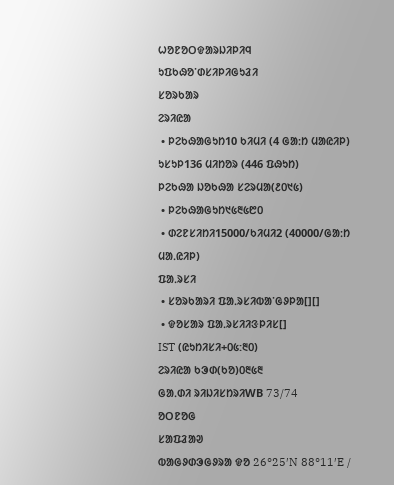ᱦᱚᱱᱚᱛᱫᱟᱨᱡᱤᱞᱤᱧ
ᱩᱯᱠᱷᱚᱸᱰᱥᱤᱞᱤᱜᱩᱲᱤ
ᱥᱚᱨᱠᱟᱨ
ᱮᱨᱤᱭᱟ
 • ᱞᱮᱠᱷᱟᱜᱩᱴ10 ᱠᱤᱢᱤ (4 ᱜᱟᱺᱴ ᱢᱟᱭᱤᱞ)
ᱩᱥᱩᱞ136 ᱢᱤᱴᱚᱨ (446 ᱯᱷᱩᱴ)
ᱞᱮᱠᱷᱟ ᱡᱚᱠᱷᱟ ᱥᱮᱨᱢᱟ(᱒᱐᱑᱕)
 • ᱞᱮᱠᱷᱟᱜᱩᱴ᱑᱕᱓᱕᱘᱐
 • ᱰᱮᱱᱥᱤᱴᱤ15000/ᱠᱤᱢᱤ2 (40000/ᱜᱟᱺᱴ ᱢᱟᱹᱭᱤᱞ)
ᱯᱟᱹᱨᱥᱤ
 • ᱥᱚᱨᱠᱟᱨᱤ ᱯᱟᱹᱨᱥᱤᱵᱟᱸᱜᱽᱞᱟ[][]
 • ᱫᱚᱥᱟᱨ ᱯᱟᱹᱨᱥᱤᱤᱝᱞᱤᱥ[]
IST (ᱭᱩᱴᱤᱥᱤ+᱐᱕:᱓᱐)
ᱮᱨᱤᱭᱟ ᱠᱳᱰ(ᱠᱚ)᱐᱓᱕᱓
ᱜᱟᱹᱰᱤ ᱨᱤᱡᱤᱥᱴᱨᱤWB 73/74
ᱚᱛᱱᱚᱜ
ᱥᱟᱯᱲᱟᱣ
ᱵᱟᱜᱽᱰᱳᱜᱽᱨᱟ ᱫᱚ 26°25′N 88°11′E /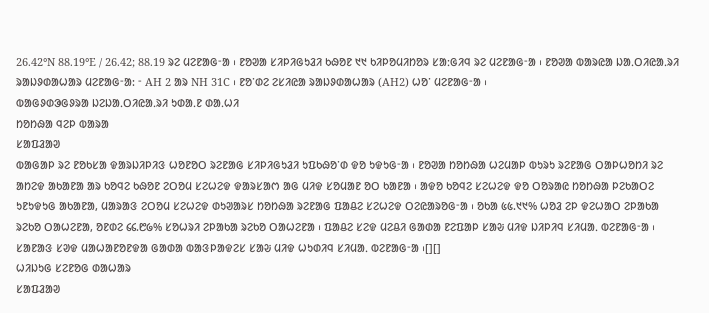26.42°N 88.19°E / 26.42; 88.19 ᱨᱮ ᱢᱮᱱᱟᱜᱼᱟ ᱾ ᱱᱚᱣᱟ ᱥᱤᱞᱤᱜᱩᱲᱤ ᱠᱷᱚᱱ ᱑᱑ ᱠᱤᱞᱚᱢᱤᱴᱚᱨ ᱥᱟᱺᱜᱤᱧ ᱨᱮ ᱢᱮᱱᱟᱜᱼᱟ ᱾ ᱱᱚᱣᱟ ᱵᱟᱨᱭᱟ ᱡᱟᱹᱛᱤᱭᱟᱹᱨᱤ ᱨᱟᱡᱽᱰᱟᱦᱟᱨ ᱢᱮᱱᱟᱜᱼᱟ: ᱼ AH 2 ᱟᱨ NH 31C ᱾ ᱱᱚᱸᱰᱮ ᱮᱥᱤᱭᱟ ᱨᱟᱡᱽᱰᱟᱦᱟᱨ (AH2) ᱦᱚᱸ ᱢᱮᱱᱟᱜᱼᱟ ᱾
ᱵᱟᱜᱽᱰᱳᱜᱽᱨᱟ ᱡᱮᱡᱟᱹᱛᱤᱭᱟᱹᱨᱤ ᱩᱰᱟᱹᱱ ᱰᱟᱹᱦᱤ
ᱴᱚᱴᱷᱟ ᱧᱮᱞ ᱵᱟᱨᱟ
ᱥᱟᱯᱲᱟᱣ
ᱵᱟᱜᱟᱞ ᱨᱮ ᱱᱚᱠᱥᱟ ᱫᱟᱨᱡᱤᱞᱤᱝ ᱦᱚᱱᱚᱛ ᱨᱮᱱᱟᱜ ᱥᱤᱞᱤᱜᱩᱲᱤ ᱩᱯᱠᱷᱚᱸᱰ ᱫᱚ ᱩᱫᱩᱜᱼᱟ ᱾ ᱱᱚᱣᱟ ᱴᱚᱴᱷᱟ ᱦᱮᱢᱟᱞ ᱵᱩᱨᱩ ᱨᱮᱱᱟᱜ ᱛᱟᱞᱦᱚᱴᱤ ᱨᱮ ᱟᱴᱮᱫ ᱟᱠᱟᱱᱟ ᱟᱨ ᱠᱚᱧᱮ ᱠᱷᱚᱱ ᱮᱛᱚᱢ ᱥᱮᱦᱮᱫ ᱫᱟᱨᱥᱟᱬ ᱟᱜ ᱢᱤᱫ ᱥᱚᱢᱟᱱ ᱚᱛ ᱠᱟᱱᱟ ᱾ ᱟᱫᱚ ᱠᱚᱧᱮ ᱥᱮᱦᱮᱫ ᱫᱚ ᱛᱚᱨᱟᱭ ᱴᱚᱴᱷᱟ ᱞᱮᱠᱟᱛᱮ ᱩᱱᱩᱫᱩᱜ ᱟᱠᱟᱱᱟ, ᱢᱟᱨᱟᱝ ᱮᱛᱚᱢ ᱥᱮᱦᱮᱫ ᱰᱩᱣᱟᱨᱥ ᱴᱚᱴᱷᱟ ᱨᱮᱱᱟᱜ ᱯᱟᱪᱮ ᱥᱮᱦᱮᱫ ᱛᱮᱭᱟᱨᱚᱜᱼᱟ ᱾ ᱚᱠᱟ ᱕᱕.᱑᱑% ᱦᱚᱲ ᱮᱞ ᱫᱮᱦᱟᱛ ᱮᱞᱟᱠᱟ ᱨᱮᱠᱚ ᱛᱟᱦᱮᱱᱟ, ᱚᱱᱰᱮ ᱔᱔.᱘᱙% ᱥᱚᱦᱨᱤ ᱮᱞᱟᱠᱟ ᱨᱮᱠᱚ ᱛᱟᱦᱮᱱᱟ ᱾ ᱯᱟᱪᱮ ᱥᱮᱫ ᱢᱮᱪᱤ ᱜᱟᱰᱟ ᱱᱮᱯᱟᱞ ᱥᱟᱶ ᱢᱤᱫ ᱡᱤᱞᱤᱧ ᱥᱤᱢᱟᱹ ᱵᱮᱱᱟᱜᱼᱟ ᱾ ᱥᱟᱱᱟᱝ ᱥᱣᱫ ᱢᱟᱦᱟᱱᱚᱱᱫᱟ ᱜᱟᱰᱟ ᱵᱟᱝᱞᱟᱫᱮᱥ ᱥᱟᱶ ᱢᱤᱫ ᱦᱩᱰᱤᱧ ᱥᱤᱢᱟᱹ ᱵᱮᱱᱟᱜᱼᱟ ᱾[][]
ᱦᱤᱡᱩᱜ ᱥᱮᱱᱚᱜ ᱰᱟᱦᱟᱨ
ᱥᱟᱯᱲᱟᱣ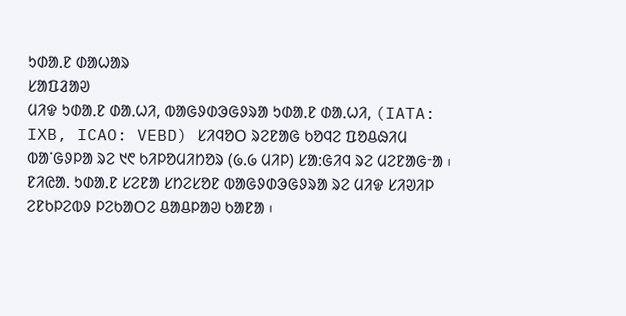ᱩᱰᱟᱹᱱ ᱰᱟᱦᱟᱨ
ᱥᱟᱯᱲᱟᱣ
ᱢᱤᱫ ᱩᱰᱟᱹᱱ ᱰᱟᱹᱦᱤ, ᱵᱟᱜᱽᱰᱳᱜᱽᱨᱟ ᱩᱰᱟᱹᱱ ᱰᱟᱹᱦᱤ, (IATA: IXB, ICAO: VEBD) ᱥᱤᱧᱚᱛ ᱨᱮᱱᱟᱜ ᱠᱚᱧᱮ ᱯᱚᱪᱷᱤᱢ ᱵᱟᱸᱜᱽᱞᱟ ᱨᱮ ᱑᱖ ᱠᱤᱞᱚᱢᱤᱴᱚᱨ (᱙.᱙ ᱢᱤᱞ) ᱥᱟ:ᱜᱤᱧ ᱨᱮ ᱢᱮᱱᱟᱜᱼᱟ ᱾ ᱱᱤᱭᱟᱹ ᱩᱰᱟᱹᱱ ᱥᱮᱱᱟ ᱥᱴᱮᱥᱚᱱ ᱵᱟᱜᱽᱰᱳᱜᱽᱨᱟ ᱨᱮ ᱢᱤᱫ ᱥᱤᱣᱤᱞ ᱮᱱᱠᱞᱮᱵᱽ ᱞᱮᱠᱟᱛᱮ ᱪᱟᱪᱞᱟᱣ ᱠᱟᱱᱟ ᱾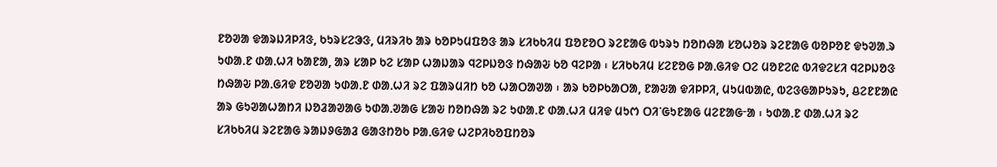ᱱᱚᱣᱟ ᱫᱟᱨᱡᱤᱞᱤᱝ, ᱠᱩᱨᱥᱮᱳᱝ, ᱢᱤᱨᱤᱠ ᱟᱨ ᱠᱚᱞᱩᱢᱯᱚᱝ ᱟᱨ ᱥᱤᱠᱠᱤᱢ ᱯᱚᱱᱚᱛ ᱨᱮᱱᱟᱜ ᱵᱩᱨᱩ ᱴᱚᱴᱷᱟ ᱥᱚᱦᱚᱨ ᱨᱮᱱᱟᱜ ᱵᱚᱞᱚᱱ ᱫᱩᱣᱟᱹᱨ ᱩᱰᱟᱹᱱ ᱰᱟᱹᱦᱤ ᱠᱟᱱᱟ, ᱟᱨ ᱥᱟᱞ ᱠᱮ ᱥᱟᱞ ᱦᱟᱡᱟᱨ ᱧᱮᱞᱡᱚᱝ ᱴᱷᱟᱶ ᱠᱚ ᱧᱮᱞᱟ ᱾ ᱥᱤᱠᱠᱤᱢ ᱥᱮᱱᱚᱜ ᱞᱟᱹᱜᱤᱫ ᱛᱮ ᱢᱚᱱᱮᱭ ᱵᱤᱫᱮᱥᱤ ᱧᱮᱞᱡᱚᱝ ᱴᱷᱟᱶ ᱞᱟᱹᱜᱤᱫ ᱱᱚᱣᱟ ᱩᱰᱟᱹᱱ ᱰᱟᱹᱦᱤ ᱨᱮ ᱯᱟᱨᱢᱤᱴ ᱠᱚ ᱦᱟᱛᱟᱣᱟ ᱾ ᱟᱨ ᱠᱚᱞᱠᱟᱛᱟ, ᱱᱟᱶᱟ ᱫᱤᱞᱞᱤ, ᱢᱩᱢᱵᱟᱭ, ᱵᱮᱝᱜᱟᱞᱩᱨᱩ, ᱪᱮᱱᱱᱟᱭ ᱟᱨ ᱜᱩᱣᱟᱦᱟᱴᱤ ᱡᱚᱲᱟᱣᱟᱜ ᱩᱰᱟᱹᱣᱟᱜ ᱥᱟᱶ ᱴᱚᱴᱷᱟ ᱨᱮ ᱩᱰᱟᱹᱱ ᱰᱟᱹᱦᱤ ᱢᱤᱫ ᱢᱩᱬ ᱛᱤᱸᱜᱩᱱᱟᱜ ᱢᱮᱱᱟᱜᱼᱟ ᱾ ᱩᱰᱟᱹᱱ ᱰᱟᱹᱦᱤ ᱨᱮ ᱥᱤᱠᱠᱤᱢ ᱨᱮᱱᱟᱜ ᱨᱟᱡᱽᱜᱟᱲ ᱜᱟᱝᱴᱚᱠ ᱞᱟᱹᱜᱤᱫ ᱦᱮᱞᱤᱠᱚᱯᱴᱚᱨ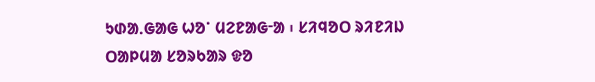ᱩᱰᱟᱹᱜᱟᱜ ᱦᱚᱸ ᱢᱮᱱᱟᱜᱼᱟ ᱾ ᱥᱤᱧᱚᱛ ᱨᱤᱱᱤᱡ ᱛᱟᱞᱢᱟ ᱥᱚᱨᱠᱟᱨ ᱫᱚ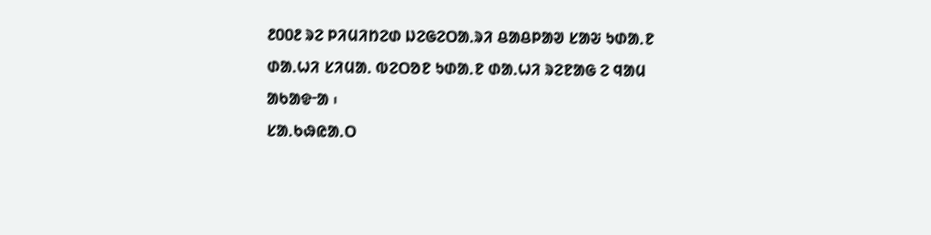᱒᱐᱐᱒ ᱨᱮ ᱞᱤᱢᱤᱴᱮᱰ ᱡᱮᱜᱮᱛᱟᱹᱨᱤ ᱪᱟᱪᱞᱟᱣ ᱥᱟᱶ ᱩᱰᱟᱹᱱ ᱰᱟᱹᱦᱤ ᱥᱤᱢᱟᱹ ᱵᱮᱛᱚᱱ ᱩᱰᱟᱹᱱ ᱰᱟᱹᱦᱤ ᱨᱮᱱᱟᱜ ᱮ ᱧᱟᱢ ᱟᱠᱟᱫᱼᱟ ᱾
ᱥᱟᱹᱠᱷᱭᱟᱹᱛ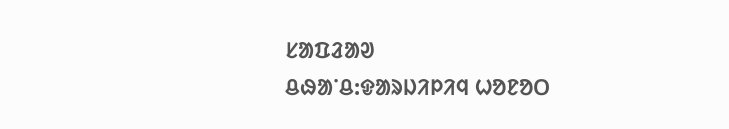ᱥᱟᱯᱲᱟᱣ
ᱪᱷᱟᱸᱪ:ᱫᱟᱨᱡᱤᱞᱤᱧ ᱦᱚᱱᱚᱛ